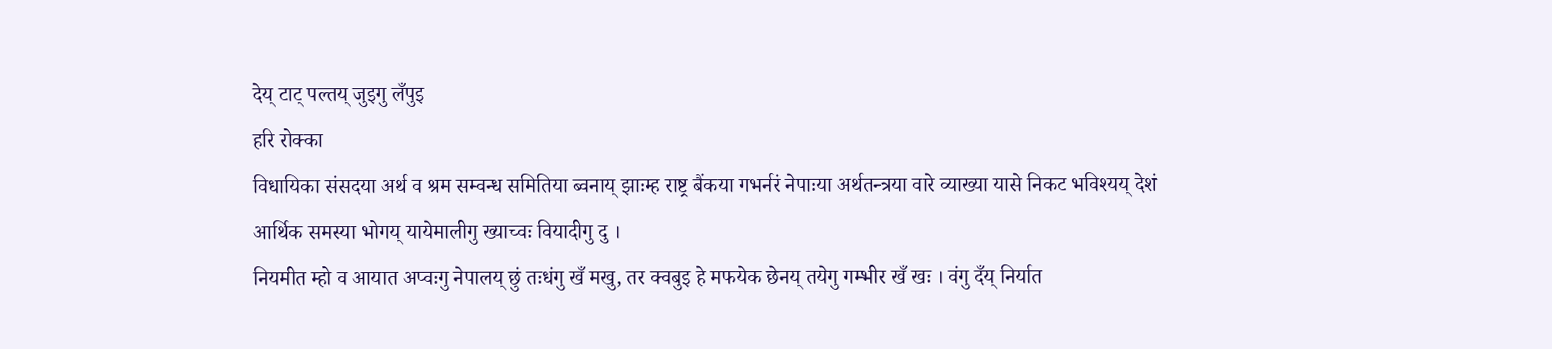देय् टाट् पल्तय् जुइगु लँपुइ
हरि रोक्का
विधायिका संसदया अर्थ व श्रम सम्वन्ध समितिया ब्वनाय् झाःम्ह राष्ट्र बैंकया गभर्नरं नेपाःया अर्थतन्त्रया वारे व्याख्या यासे निकट भविश्यय् देशं आर्थिक समस्या भोगय् यायेमालीगु ख्याच्वः वियादीगु दु ।
नियमीत म्हो व आयात अप्वःगु नेपालय् छुं तःधंगु खँ मखु, तर क्वबुइ हे मफयेक छेनय् तयेगु गम्भीर खँ खः । वंगु दँय् निर्यात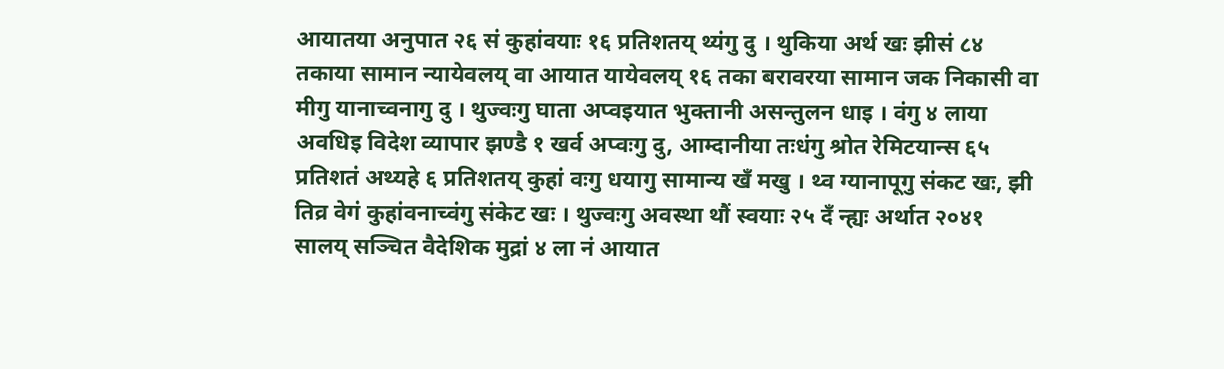आयातया अनुपात २६ सं कुहांवयाः १६ प्रतिशतय् थ्यंगु दु । थुकिया अर्थ खः झीसं ८४ तकाया सामान न्यायेवलय् वा आयात यायेवलय् १६ तका बरावरया सामान जक निकासी वा मीगु यानाच्वनागु दु । थुज्वःगु घाता अप्वइयात भुक्तानी असन्तुलन धाइ । वंगु ४ लाया अवधिइ विदेश व्यापार झण्डै १ खर्व अप्वःगु दु, आम्दानीया तःधंगु श्रोत रेमिटयान्स ६५ प्रतिशतं अथ्यहे ६ प्रतिशतय् कुहां वःगु धयागु सामान्य खँ मखु । थ्व ग्यानापूगु संकट खः, झी तिव्र वेगं कुहांवनाच्वंगु संकेट खः । थुज्वःगु अवस्था थौं स्वयाः २५ दँ न्ह्यः अर्थात २०४१ सालय् सञ्चित वैदेशिक मुद्रां ४ ला नं आयात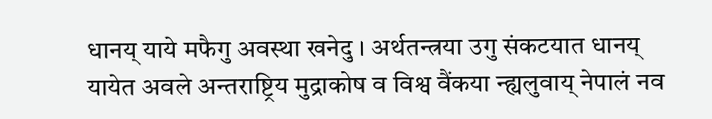धानय् याये मफैगु अवस्था खनेदु । अर्थतन्त्रया उगु संकटयात धानय् यायेत अवले अन्तराष्ट्रिय मुद्राकोष व विश्व वैंकया न्ह्यलुवाय् नेपालं नव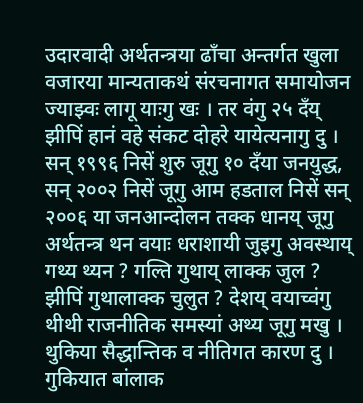उदारवादी अर्थतन्त्रया ढाँचा अन्तर्गत खुला वजारया मान्यताकथं संरचनागत समायोजन ज्याझ्वः लागू याःगु खः । तर वंगु २५ दँय् झीपिं हानं वहे संकट दोहरे यायेत्यनागु दु ।
सन् १९९६ निसें शुरु जूगु १० दँया जनयुद्ध, सन् २००२ निसें जूगु आम हडताल निसें सन् २००६ या जनआन्दोलन तक्क धानय् जूगु अर्थतन्त्र थन वयाः धराशायी जुइगु अवस्थाय् गथ्य थ्यन ? गल्ति गुथाय् लाक्क जुल ? झीपिं गुथालाक्क चुलुत ? देशय् वयाच्वंगु थीथी राजनीतिक समस्यां अथ्य जूगु मखु । थुकिया सैद्धान्तिक व नीतिगत कारण दु । गुकियात बांलाक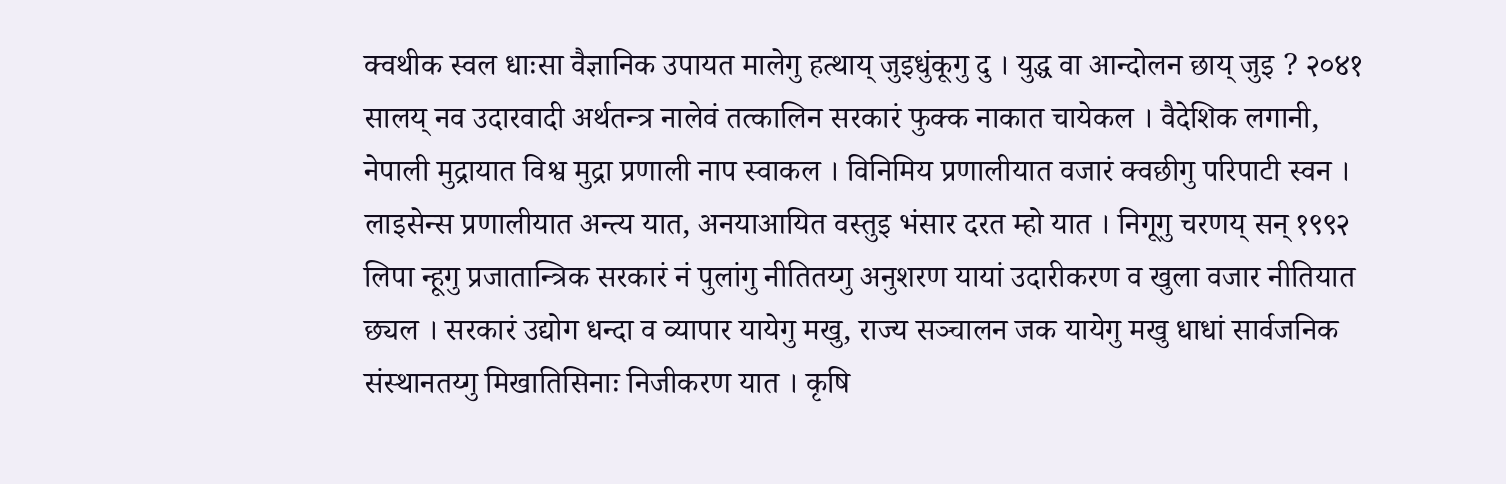क्वथीक स्वल धाःसा वैज्ञानिक उपायत मालेगु हत्थाय् जुइधुंकूगु दु । युद्ध वा आन्दोलन छाय् जुइ ? २०४१ सालय् नव उदारवादी अर्थतन्त्र नालेवं तत्कालिन सरकारं फुक्क नाकात चायेकल । वैदेशिक लगानी, नेपाली मुद्रायात विश्व मुद्रा प्रणाली नाप स्वाकल । विनिमिय प्रणालीयात वजारं क्वछीगु परिपाटी स्वन । लाइसेन्स प्रणालीयात अन्त्य यात, अनयाआयित वस्तुइ भंसार दरत म्हो यात । निगूगु चरणय् सन् १९९२ लिपा न्हूगु प्रजातान्त्रिक सरकारं नं पुलांगु नीतितय्गु अनुशरण यायां उदारीकरण व खुला वजार नीतियात छ्यल । सरकारं उद्योग धन्दा व व्यापार यायेगु मखु, राज्य सञ्चालन जक यायेगु मखु धाधां सार्वजनिक संस्थानतय्गु मिखातिसिनाः निजीकरण यात । कृषि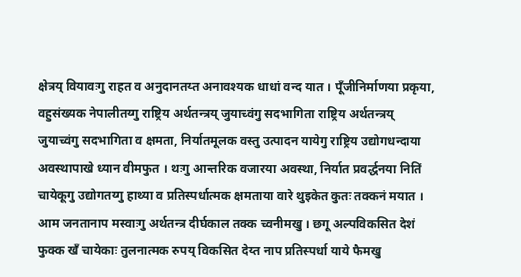क्षेत्रय् वियावःगु राहत व अनुदानतय्त अनावश्यक धाधां वन्द यात । पूँजीनिर्माणया प्रकृया, वहुसंख्यक नेपालीतय्गु राष्ट्रिय अर्थतन्त्रय् जुयाच्वंगु सदभागिता राष्ट्रिय अर्थतन्त्रय् जुयाच्वंगु सदभागिता व क्षमता, निर्यातमूलक वस्तु उत्पादन यायेगु राष्ट्रिय उद्योगधन्दाया अवस्थापाखे ध्यान वीमफुत । थःगु आन्तरिक वजारया अवस्था, निर्यात प्रवर्द्धनया नितिं चायेकूगु उद्योगतय्गु हाथ्या व प्रतिस्पर्धात्मक क्षमताया वारे थुइकेत कुतः तक्कनं मयात ।
आम जनतानाप मस्वाःगु अर्थतन्त्र दीर्घकाल तक्क च्वनीमखु । छगू अल्पविकसित देशं फुक्क खँ चायेकाः तुलनात्मक रुपय् विकसित देय्त नाप प्रतिस्पर्धा याये फैमखु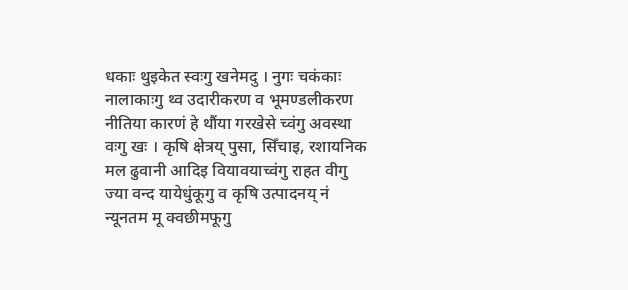धकाः थुइकेत स्वःगु खनेमदु । नुगः चकंकाः नालाकाःगु थ्व उदारीकरण व भूमण्डलीकरण नीतिया कारणं हे थौंया गरखेसे च्वंगु अवस्था वःगु खः । कृषि क्षेत्रय् पुसा, सिँचाइ, रशायनिक मल ढुवानी आदिइ वियावयाच्वंगु राहत वीगु ज्या वन्द यायेधुंकूगु व कृषि उत्पादनय् नं न्यूनतम मू क्वछीमफूगु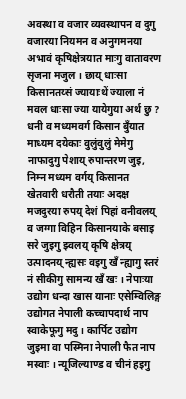अवस्था व वजार व्यवस्थापन व दुगु वजारया नियमन व अनुगमनया अभावं कृषिक्षेत्रयात माःगु वातावरण सृजना मजुल । छाय् धाःसा किसानतय्सं ज्यायाःथें ज्याला नं मवल धाःसा ज्या यायेगुया अर्थ छु ? धनी व मध्यमवर्ग किसान बुँयात माध्यम दयेकाः वुलुंवुलुं मेमेगु नाफादुगु पेशाय् रुपान्तरण जुइ, निम्न मध्यम वर्गय् किसानत खेतवारी धरौती तयाः अदक्ष मजदुरया रुपय् देशं पिहां वनीवलय् व जग्गा विहिन किसानयाके बसाइ सरे जुइगु झ्वलय् कृषि क्षेत्रय् उत्पादनय् न्ह्यसः वइगु खँ न्ह्यागु स्तरं नं सीकीगु सामन्य खँ खः । नेपाःया उद्योग धन्दा खास यानाः एसेम्विलिङ्ग उद्योगत नेपाली कच्चापदार्थ नाप स्वाकेफूगु मदु । कार्पिट उद्योग जुइमा वा पस्मिना नेपाली फैत नाप मस्वाः । न्यूजिल्याण्ड व चीनं हइगु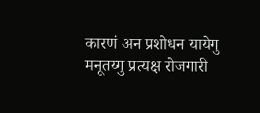कारणं अन प्रशोधन यायेगु मनूतय्गु प्रत्यक्ष रोजगारी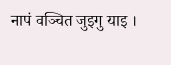नापं वञ्चित जुइगु याइ ।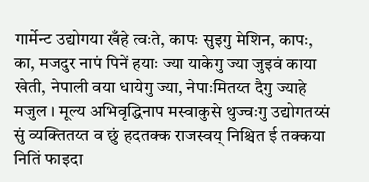गार्मेन्ट उद्योगया खँहे त्वःते, कापः सुइगु मेशिन, कापः, का, मजदुर नापं पिनें हयाः ज्या याकेगु ज्या जुइवं काया खेती, नेपाली वया धायेगु ज्या, नेपाःमितय्त दैगु ज्याहे मजुल । मूल्य अभिवृद्धिनाप मस्वाकुसे थुज्वःगु उद्योगतय्सं सुं व्यक्तितय्त व छुं हदतक्क राजस्वय् निश्चित ई तक्कया नितिं फाइदा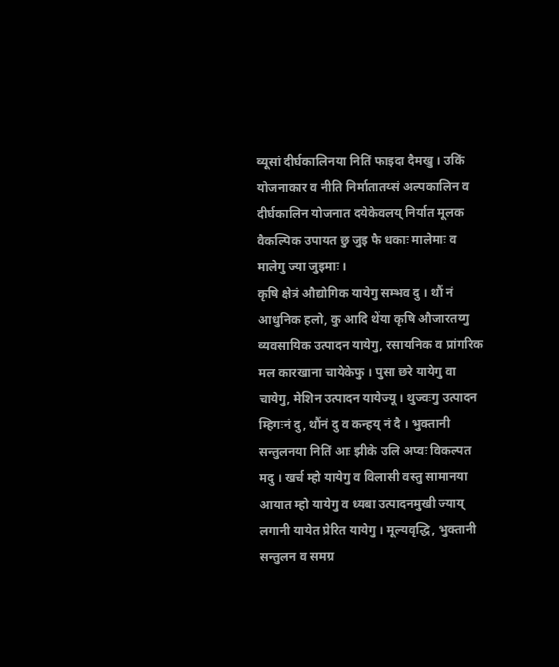व्यूसां दीर्घकालिनया नितिं फाइदा दैमखु । उकिं योजनाकार व नीति निर्मातातय्सं अल्पकालिन व दीर्घकालिन योजनात दयेकेवलय् निर्यात मूलक वैकल्पिक उपायत छु जुइ फै धकाः मालेमाः व मालेगु ज्या जुइमाः ।
कृषि क्षेत्रं औद्योगिक यायेगु सम्भव दु । थौं नं आधुनिक हलो, कु आदि थेंया कृषि औजारतय्गु व्यवसायिक उत्पादन यायेगु, रसायनिक व प्रांगरिक मल कारखाना चायेकेफु । पुसा छरे यायेगु वा चायेगु, मेशिन उत्पादन यायेज्यू । थुज्वःगु उत्पादन म्हिगःनं दु, थौंनं दु व कन्हय् नं दै । भुक्तानी सन्तुलनया नितिं आः झीके उलि अप्वः विकल्पत मदु । खर्च म्हो यायेगु व विलासी वस्तु सामानया आयात म्हो यायेगु व ध्यबा उत्पादनमुखी ज्याय् लगानी यायेत प्रेरित यायेगु । मूल्यवृद्धि, भुक्तानी सन्तुलन व समग्र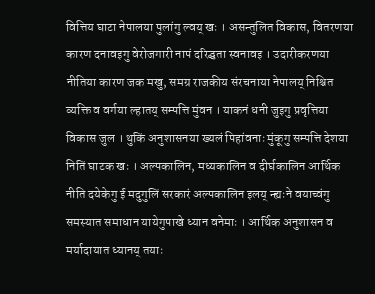वित्तिय घाटा नेपालया पुलांगु ल्वय् खः । असन्तुलित विकास, वितरणया कारण दनावइगु वेरोजगारी नापं दरिद्ध्रता स्वनावइ । उदारीकरणया नीतिया कारण जक मखु, समग्र राजकीय संरचनाया नेपालय् निश्चित व्यक्ति व वर्गया ल्हातय् सम्पत्ति मुंवन । याकनं धनी जुइगु प्रवृत्तिया विकास जुल । थुकिं अनुशासनया ख्यलं पिहांवनाः मुंकूगु सम्पत्ति देशया नितिं घाटक खः । अल्पकालिन, मध्यकालिन व दीर्घकालिन आर्थिक नीति दयेकेगु ई मदुगुलिं सरकारं अल्पकालिन इलय् न्ह्यःने वयाच्वंगु समस्यात समाधान यायेगुपाखे ध्यान वनेमाः । आर्थिक अनुशासन व मर्यादायात ध्यानय् तयाः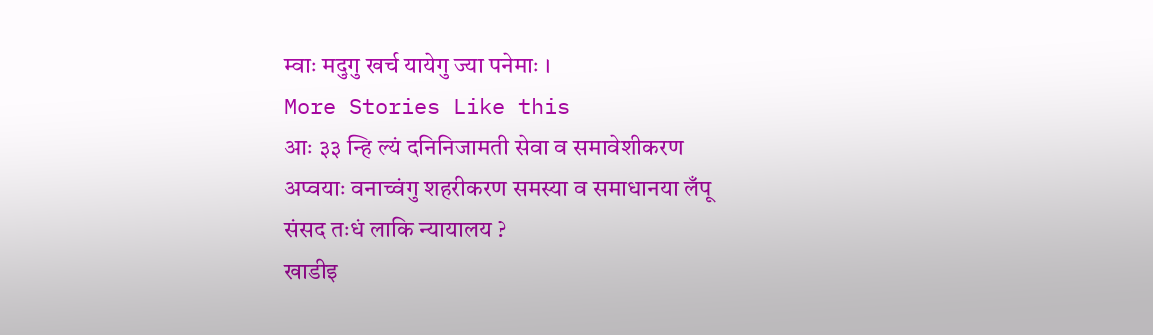म्वाः मदुगु खर्च यायेगु ज्या पनेमाः ।
More Stories Like this
आः ३३ न्हि ल्यं दनिनिजामती सेवा व समावेशीकरण
अप्वयाः वनाच्वंगु शहरीकरण समस्या व समाधानया लँपू
संसद तःधं लाकि न्यायालय ?
खाडीइ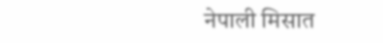नेपाली मिसात